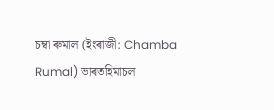চম্বা ৰুমাল (ইংৰাজী: Chamba Rumal) ভাৰতহিমাচল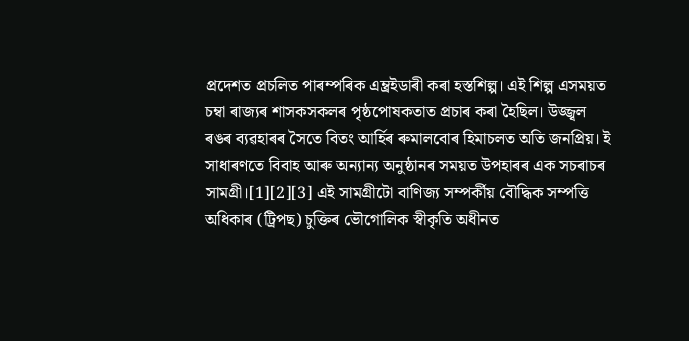প্ৰদেশত প্ৰচলিত পাৰম্পৰিক এম্ব্ৰইডাৰী কৰা হস্তশিল্প। এই শিল্প এসময়ত চম্বা ৰাজ্যৰ শাসকসকলৰ পৃষ্ঠপোষকতাত প্ৰচাৰ কৰা হৈছিল। উজ্জ্বল ৰঙৰ ব্যৱহাৰৰ সৈতে বিতং আৰ্হিৰ ৰুমালবোৰ হিমাচলত অতি জনপ্ৰিয়। ই সাধাৰণতে বিবাহ আৰু অন্যান্য অনুষ্ঠানৰ সময়ত উপহাৰৰ এক সচৰাচৰ সামগ্ৰী।[1][2][3] এই সামগ্ৰীটো বাণিজ্য সম্পৰ্কীয় বৌদ্ধিক সম্পত্তি অধিকাৰ (ট্ৰিপছ) চুক্তিৰ ভৌগোলিক স্বীকৃতি অধীনত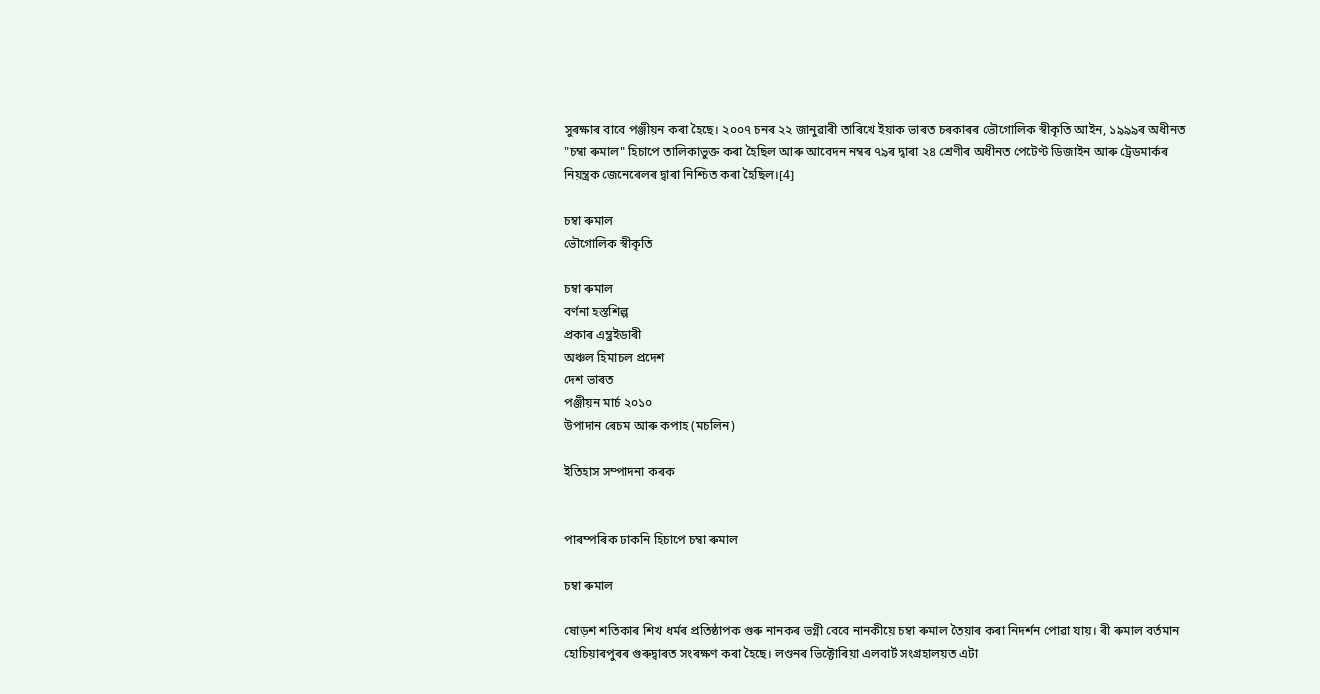সুৰক্ষাৰ বাবে পঞ্জীয়ন কৰা হৈছে। ২০০৭ চনৰ ২২ জানুৱাৰী তাৰিখে ইয়াক ভাৰত চৰকাৰৰ ভৌগোলিক স্বীকৃতি আইন, ১৯৯৯ৰ অধীনত "চম্বা ৰুমাল" হিচাপে তালিকাভুক্ত কৰা হৈছিল আৰু আবেদন নম্বৰ ৭৯ৰ দ্বাৰা ২৪ শ্ৰেণীৰ অধীনত পেটেণ্ট ডিজাইন আৰু ট্ৰেডমাৰ্কৰ নিয়ন্ত্ৰক জেনেৰেলৰ দ্বাৰা নিশ্চিত কৰা হৈছিল।[4]

চম্বা ৰুমাল
ভৌগোলিক স্বীকৃতি

চম্বা ৰুমাল
বৰ্ণনা হস্তশিল্প
প্ৰকাৰ এম্ব্ৰইডাৰী
অঞ্চল হিমাচল প্ৰদেশ
দেশ ভাৰত
পঞ্জীয়ন মাৰ্চ ২০১০
উপাদান ৰেচম আৰু কপাহ (মচলিন)

ইতিহাস সম্পাদনা কৰক


পাৰম্পৰিক ঢাকনি হিচাপে চম্বা ৰুমাল

চম্বা ৰুমাল

ষোড়শ শতিকাৰ শিখ ধৰ্মৰ প্ৰতিষ্ঠাপক গুৰু নানকৰ ভগ্নী বেবে নানকীয়ে চম্বা ৰুমাল তৈয়াৰ কৰা নিদৰ্শন পোৱা যায়। ৰী ৰুমাল বৰ্তমান হোচিয়াৰপুৰৰ গুৰুদ্বাৰত সংৰক্ষণ কৰা হৈছে। লণ্ডনৰ ভিক্টোৰিয়া এলবাৰ্ট সংগ্ৰহালয়ত এটা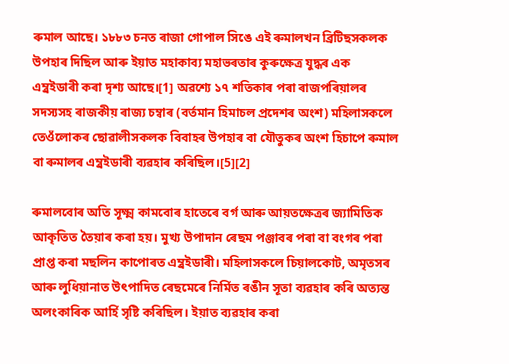ৰুমাল আছে। ১৮৮৩ চনত ৰাজা গোপাল সিঙে এই ৰুমালখন ব্ৰিটিছসকলক উপহাৰ দিছিল আৰু ইয়াত মহাকাব্য মহাভৰতাৰ কুৰুক্ষেত্ৰ যুদ্ধৰ এক এম্ব্ৰইডাৰী কৰা দৃশ্য আছে।[1] অৱশ্যে ১৭ শতিকাৰ পৰা ৰাজপৰিয়ালৰ সদস্যসহ ৰাজকীয় ৰাজ্য চম্বাৰ (বৰ্তমান হিমাচল প্ৰদেশৰ অংশ) মহিলাসকলে তেওঁলোকৰ ছোৱালীসকলক বিবাহৰ উপহাৰ বা যৌতুকৰ অংশ হিচাপে ৰুমাল বা ৰুমালৰ এম্ব্ৰইডাৰী ব্যৱহাৰ কৰিছিল।[5][2]

ৰুমালবোৰ অতি সূক্ষ্ম কামবোৰ হাতেৰে বৰ্গ আৰু আয়তক্ষেত্ৰৰ জ্যামিতিক আকৃতিত তৈয়াৰ কৰা হয়। মুখ্য উপাদান ৰেছম পঞ্জাবৰ পৰা বা বংগৰ পৰা প্ৰাপ্ত কৰা মছলিন কাপোৰত এম্ব্ৰইডাৰী। মহিলাসকলে চিয়ালকোট, অমৃতসৰ আৰু লুধিয়ানাত উৎপাদিত ৰেছমেৰে নিৰ্মিত ৰঙীন সূতা ব্যৱহাৰ কৰি অত্যন্ত অলংকাৰিক আৰ্হি সৃষ্টি কৰিছিল। ইয়াত ব্যৱহাৰ কৰা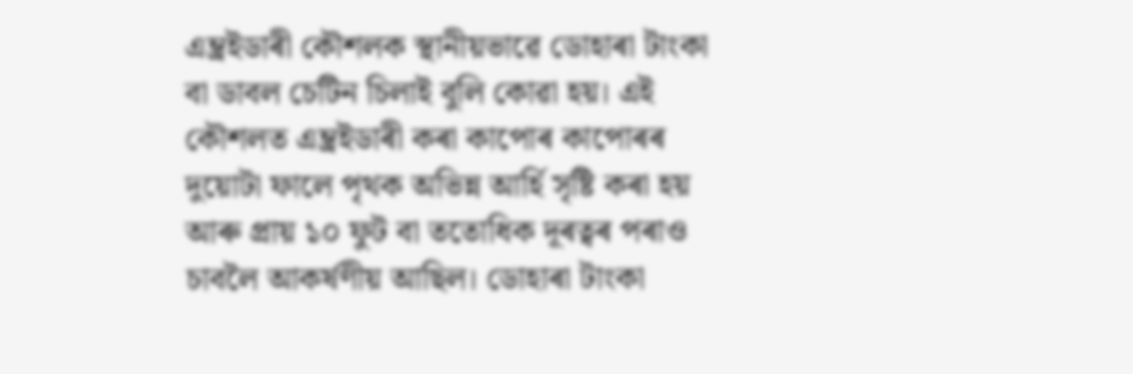এম্ব্ৰইডাৰী কৌশলক স্থানীয়ভাৱে ডোহাৰা টাংকা বা ডাবল চেটিন চিলাই বুলি কোৱা হয়। এই কৌশলত এম্ব্ৰইডাৰী কৰা কাপোৰ কাপোৰৰ দুয়োটা ফালে পৃথক অভিন্ন আৰ্হি সৃষ্টি কৰা হয় আৰু প্ৰায় ১০ ফুট বা ততোধিক দূৰত্বৰ পৰাও চাবলৈ আকৰ্ষণীয় আছিল। ডোহাৰা টাংকা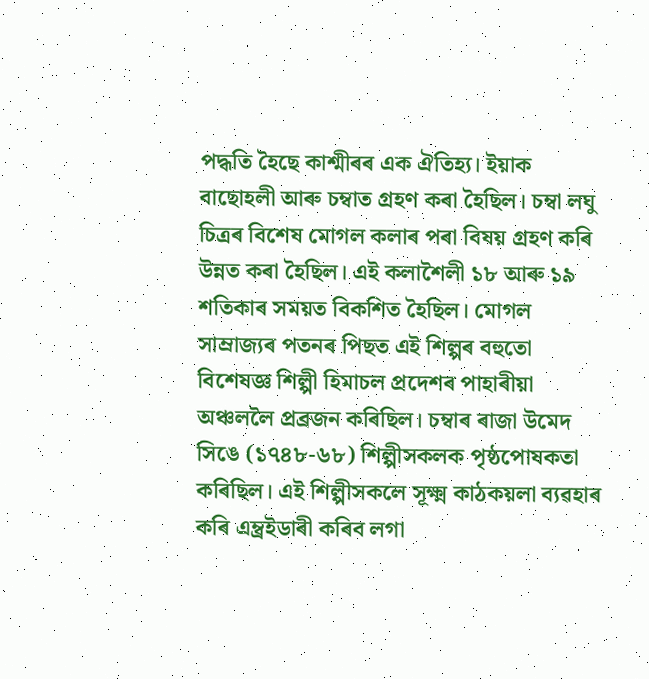পদ্ধতি হৈছে কাশ্মীৰৰ এক ঐতিহ্য। ইয়াক বাছোহলী আৰু চম্বাত গ্ৰহণ কৰা হৈছিল। চম্বা লঘু চিত্ৰৰ বিশেষ মোগল কলাৰ পৰা বিষয় গ্ৰহণ কৰি উন্নত কৰা হৈছিল। এই কলাশৈলী ১৮ আৰু ১৯ শতিকাৰ সময়ত বিকশিত হৈছিল। মোগল সাম্ৰাজ্যৰ পতনৰ পিছত এই শিল্পৰ বহুতো বিশেষজ্ঞ শিল্পী হিমাচল প্ৰদেশৰ পাহাৰীয়া অঞ্চললৈ প্ৰব্ৰজন কৰিছিল। চম্বাৰ ৰাজা উমেদ সিঙে (১৭৪৮-৬৮) শিল্পীসকলক পৃষ্ঠপোষকতা কৰিছিল। এই শিল্পীসকলে সূক্ষ্ম কাঠকয়লা ব্যৱহাৰ কৰি এম্ব্ৰইডাৰী কৰিব লগা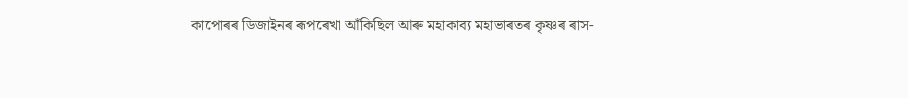কাপোৰৰ ডিজাইনৰ ৰূপৰেখা আঁকিছিল আৰু মহাকাব্য মহাভাৰতৰ কৃষ্ণৰ ৰাস-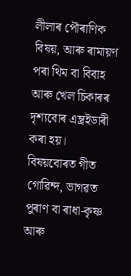লীলাৰ পৌৰাণিক বিষয়, আৰু ৰামায়ণ পৰা থিম বা বিবাহ আৰু খেল চিকাৰৰ দৃশ্যবোৰ এম্ব্ৰইডাৰী কৰা হয়। বিষয়বোৰত গীত গোৱিন্দ, ভাগৱত পুৰাণ বা ৰাধা-কৃষ্ণ আৰু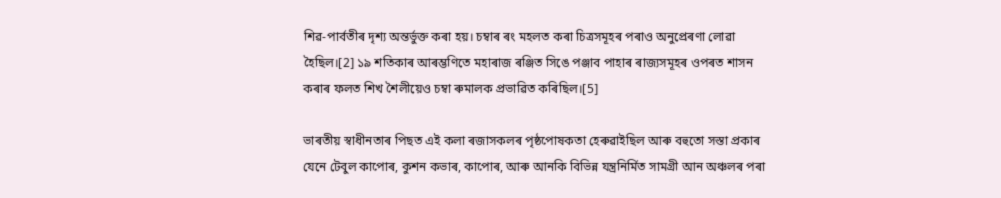শিৱ-পাৰ্বতীৰ দৃশ্য অন্তৰ্ভুক্ত কৰা হয়। চম্বাৰ ৰং মহলত কৰা চিত্ৰসমূহৰ পৰাও অনুপ্ৰেৰণা লোৱা হৈছিল।[2] ১৯ শতিকাৰ আৰম্ভণিতে মহাৰাজ ৰঞ্জিত সিঙে পঞ্জাব পাহাৰ ৰাজ্যসমূহৰ ওপৰত শাসন কৰাৰ ফলত শিখ শৈলীয়েও চম্বা ৰুমালক প্ৰভাৱিত কৰিছিল।[5]

ভাৰতীয় স্বাধীনতাৰ পিছত এই কলা ৰজাসকলৰ পৃষ্ঠপোষকতা হেৰুৱাইছিল আৰু বহুতো সস্তা প্ৰকাৰ যেনে টেবুল কাপোৰ, কুশন কভাৰ, কাপোৰ, আৰু আনকি বিভিন্ন যন্ত্ৰনিৰ্মিত সামগ্ৰী আন অঞ্চলৰ পৰা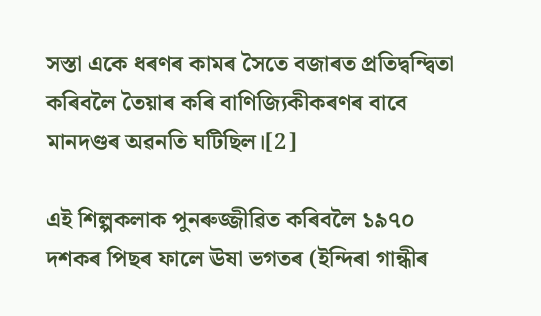সস্তা একে ধৰণৰ কামৰ সৈতে বজাৰত প্ৰতিদ্বন্দ্বিতা কৰিবলৈ তৈয়াৰ কৰি বাণিজ্যিকীকৰণৰ বাবে মানদণ্ডৰ অৱনতি ঘটিছিল।[2]

এই শিল্পকলাক পুনৰুজ্জীৱিত কৰিবলৈ ১৯৭০ দশকৰ পিছৰ ফালে ঊষা ভগতৰ (ইন্দিৰা গান্ধীৰ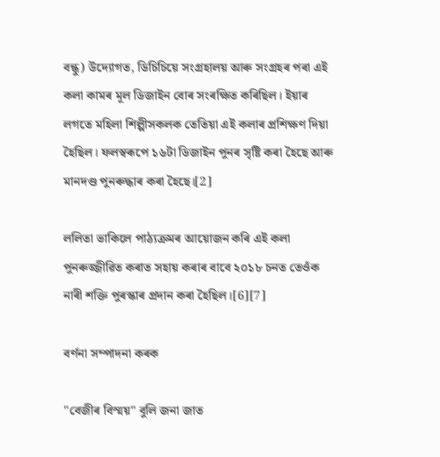বন্ধু) উদ্যোগত, ডিচিচিয়ে সংগ্ৰহালয় আৰু সংগ্ৰহৰ পৰা এই কলা কামৰ মূল ডিজাইন বোৰ সংৰক্ষিত কৰিছিল। ইয়াৰ লগতে মহিলা শিল্পীসকলক তেতিয়া এই কলাৰ প্ৰশিক্ষণ দিয়া হৈছিল। ফলস্বৰূপে ১৬টা ডিজাইন পুনৰ সৃষ্টি কৰা হৈছে আৰু মানদণ্ড পুনৰুদ্ধাৰ কৰা হৈছে।[2]

ললিতা ভাকিলে পাঠ্যক্ৰমৰ আয়োজন কৰি এই কলা পুনৰুজ্জীৱিত কৰাত সহায় কৰাৰ বাবে ২০১৮ চনত তেওঁক নাৰী শক্তি পুৰস্কাৰ প্ৰদান কৰা হৈছিল।[6][7]

বৰ্ণনা সম্পাদনা কৰক

"বেজীৰ বিস্ময়" বুলি জনা জাত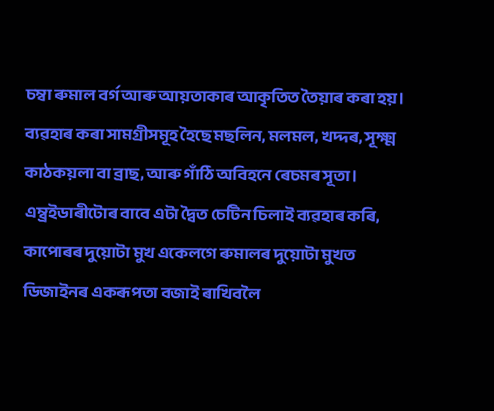চম্বা ৰুমাল বৰ্গ আৰু আয়তাকাৰ আকৃতিত তৈয়াৰ কৰা হয়। ব্যৱহাৰ কৰা সামগ্ৰীসমূহ হৈছে মছলিন, মলমল, খদ্দৰ, সূক্ষ্ম কাঠকয়লা বা ব্ৰাছ, আৰু গাঁঠি অবিহনে ৰেচমৰ সূতা। এম্ব্ৰইডাৰীটোৰ বাবে এটা দ্বৈত চেটিন চিলাই ব্যৱহাৰ কৰি, কাপোৰৰ দুয়োটা মুখ একেলগে ৰুমালৰ দুয়োটা মুখত ডিজাইনৰ একৰূপতা বজাই ৰাখিবলৈ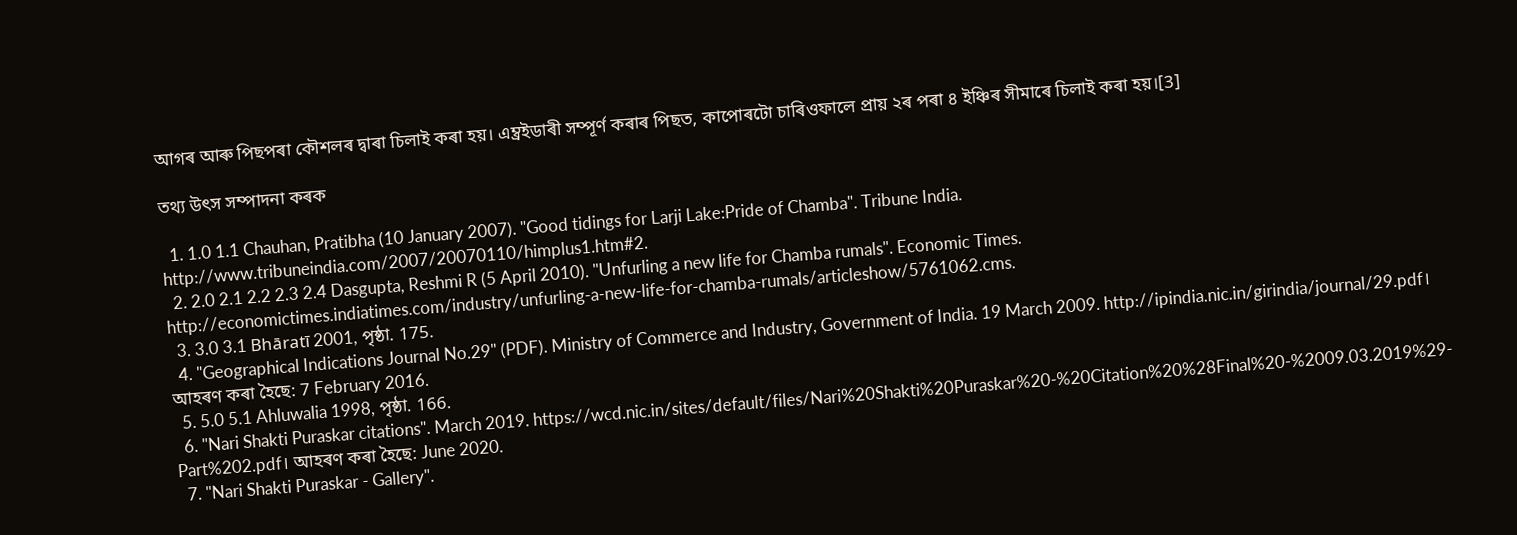আগৰ আৰু পিছপৰা কৌশলৰ দ্বাৰা চিলাই কৰা হয়। এম্ব্ৰইডাৰী সম্পূৰ্ণ কৰাৰ পিছত, কাপোৰটো চাৰিওফালে প্ৰায় ২ৰ পৰা ৪ ইঞ্চিৰ সীমাৰে চিলাই কৰা হয়।[3]

তথ্য উৎস সম্পাদনা কৰক

  1. 1.0 1.1 Chauhan, Pratibha (10 January 2007). "Good tidings for Larji Lake:Pride of Chamba". Tribune India. http://www.tribuneindia.com/2007/20070110/himplus1.htm#2.
  2. 2.0 2.1 2.2 2.3 2.4 Dasgupta, Reshmi R (5 April 2010). "Unfurling a new life for Chamba rumals". Economic Times. http://economictimes.indiatimes.com/industry/unfurling-a-new-life-for-chamba-rumals/articleshow/5761062.cms.
  3. 3.0 3.1 Bhāratī 2001, পৃষ্ঠা. 175.
  4. "Geographical Indications Journal No.29" (PDF). Ministry of Commerce and Industry, Government of India. 19 March 2009. http://ipindia.nic.in/girindia/journal/29.pdf। আহৰণ কৰা হৈছে: 7 February 2016.
  5. 5.0 5.1 Ahluwalia 1998, পৃষ্ঠা. 166.
  6. "Nari Shakti Puraskar citations". March 2019. https://wcd.nic.in/sites/default/files/Nari%20Shakti%20Puraskar%20-%20Citation%20%28Final%20-%2009.03.2019%29-Part%202.pdf। আহৰণ কৰা হৈছে: June 2020.
  7. "Nari Shakti Puraskar - Gallery".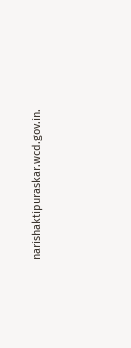narishaktipuraskar.wcd.gov.in.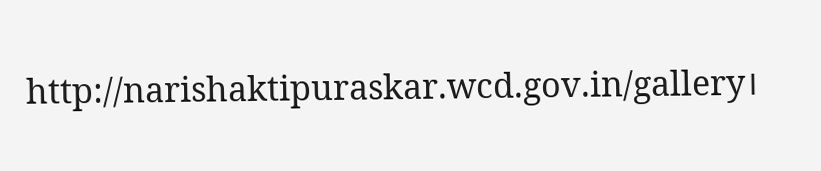http://narishaktipuraskar.wcd.gov.in/gallery।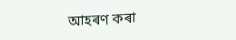আহৰণ কৰা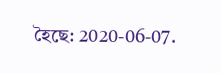হৈছে: 2020-06-07.